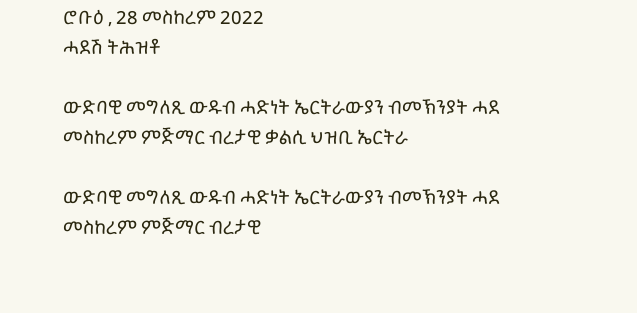ሮቡዕ , 28 መስከረም 2022
ሓደሽ ትሕዝቶ

ውድባዊ መግለጺ ውዱብ ሓድነት ኤርትራውያን ብመኽንያት ሓደ መስከረም ምጅማር ብረታዊ ቃልሲ ህዝቢ ኤርትራ

ውድባዊ መግለጺ ውዱብ ሓድነት ኤርትራውያን ብመኽንያት ሓደ መስከረም ምጅማር ብረታዊ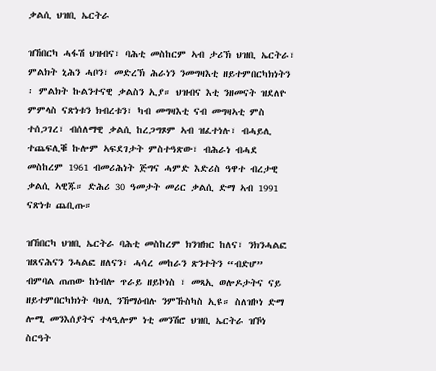ቃልሲ ህዝቢ ኤርትራ

ዝኸበርካ ሓፋሽ ህዝብና፣ ባሕቲ መስከርም ኣብ ታሪኽ ህዝቢ ኤርትራ፣ ምልክት ኒሕን ሓቦን፣ መድረኽ ሕራነን ንመግዛእቲ ዘይተምበርካክነትን ፡ ምልክት ኩልንተናዊ ቃልስን ኢያ። ህዝብና እቲ ንዘመናት ዝደለዮ ምምላስ ናጽነቱን ክብረቱን፣ ካብ መግዛእቲ ናብ መግዛኣቲ ምስ ተሰጋገረ፣ ብሰለማዊ ቃልሲ ከረጋግጾም ኣብ ዝፈተነሉ፣ ብሓይሊ ተጨፍሊቑ ኩሎም ኣፍደገታት ምስተዓጽው፣ ብሕራነ ብሓደ መስከረም 1961 ብመሪሕነት ጅግና ሓምድ እድሪስ ዓዋተ ብረታዊ ቃልሲ ኣዊጁ። ድሕሪ 30 ዓመታት መሪር ቃልሲ ድማ ኣብ 1991 ናጽነቱ ጨቢጡ።

ዝኸበርካ ህዝቢ ኤርትራ ባሕቲ መስከረም ክንዝክር ከለና፣ ንክንሓልፎ ዝጸናሕናን ንሓልፎ ዘለናን፣ ሓሳረ መከራን ጽንተትን “ብድሆ” ብምባል ጠጠው ከነብሎ ጥራይ ዘይኮነስ ፣ መጻኢ ወሎዶታትና ናይ ዘይተምበርካክነት ባህሊ ንኸማዕብሉ ንምኹስካስ ኢዩ። ስለዝኮነ ድማ ሎሚ መንእሰያትና ተላዒሎም ነቲ መንሽሮ ህዝቢ ኤርትራ ዝኾነ ስርዓት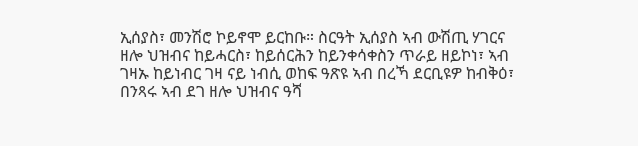ኢሰያስ፣ መንሽሮ ኮይኖሞ ይርከቡ። ስርዓት ኢሰያስ ኣብ ውሽጢ ሃገርና ዘሎ ህዝብና ከይሓርስ፣ ከይሰርሕን ከይንቀሳቀስን ጥራይ ዘይኮነ፣ ኣብ ገዛኡ ከይነብር ገዛ ናይ ነብሲ ወከፍ ዓጽዩ ኣብ በረኻ ደርቢዩዎ ከብቅዕ፣ በንጻሩ ኣብ ደገ ዘሎ ህዝብና ዓሻ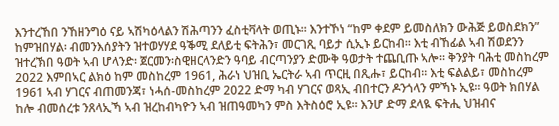እንተረኸበ ንኸዘንግዕ ናይ ኣሽካዕላልን ሽሕጣንን ፈስቲቫላት ወጢኑ። እንተኾነ “ከም ቀደም ይመስለክን ውሕጅ ይወስደክን” ከምዝበሃል፡ ብመንእሰያትን ዝተወሃሃደ ዓቕሚ ደለይቲ ፍትሕን፣ መርገጺ ባይታ ሲኢኑ ይርከብ። እቲ ብኸፊል ኣብ ሽወደንን ዝተረኽበ ዓወት ኣብ ሆላንድ፡ ጀርመን፡ስዊዘርላንድን ዓባይ ብርጣንያን ድሙቅ ዓወታት ተጨቢጡ ኣሎ። ቅንያት ባሕቲ መስከረም 2022 እምበኣር ልክዕ ከም መስከረም 1961, ሕራነ ህዝቢ ኤርትራ ኣብ ጥርዚ በጺሑ፣ ይርከብ። እቲ ፍልልይ፣ መስከረም 1961 ኣብ ሃገርና ብጠመንጃ፣ ነሓሰ-መስከረም 2022 ድማ ካብ ሃገርና ወጻኢ ብበተርን ዶንጎላን ምኻኑ ኢዩ። ዓወት ክበሃል ከሎ ብመሰረቱ ንጸላኢኻ ኣብ ዝረከብካዮን ኣብ ዝጠዓመካን ምስ እትስዕሮ ኢዩ። እንሆ ድማ ደላዪ ፍትሒ ህዝብና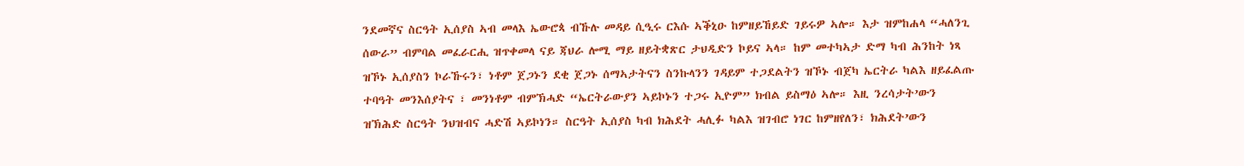ንደመኛና ስርዓት ኢሰያስ ኣብ መላእ ኤውሮጳ ብኹሉ መዳይ ሲዒሩ ርእሱ ኣቕኒዑ ከምዘይኸይድ ገይሩዎ ኣሎ። እታ ዝምከሐላ “ሓለንጊ ሰውራ” ብምባል መፈራርሒ ዝጥቀመላ ናይ ጃህራ ሎሚ ማይ ዘይትቋጽር ታህዲድን ኮይና ኣላ። ከም መተካኣታ ድማ ካብ ሕንከት ነጻ ዝኾኑ ኢሰያስን ኮራኹሩን፣ ነቶም ጀጋኑን ደቂ ጀጋኑ ሰማኣታትናን ስንኩላንን ገዳይም ተጋደልትን ዝኾኑ ብጀካ ኤርትራ ካልእ ዘይፈልጡ ተባዓት መንእሰያትና ፣ መንነቶም ብምኽሓድ “ኤርትራውያን ኣይኮኑን ተጋሩ ኢዮም” ክብል ይስማዕ ኣሎ። እዚ ንረሳታት’ውን ዝኽሕድ ስርዓት ንህዝብና ሓድሽ ኣይኮነን። ስርዓት ኢሰያስ ካብ ክሕደት ሓሊፉ ካልእ ዝገብሮ ነገር ከምዘየለን፣ ክሕደት’ውን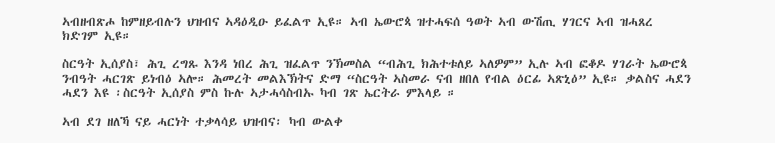ኣብዘብጽሖ ከምዘይብሉን ህዝብና ኣዳዕዲዑ ይፈልጥ ኢዩ። ኣብ ኤውሮጳ ዝተሓፍሰ ዓወት ኣብ ውሽጢ ሃገርና ኣብ ዝሓጸረ ክድገም ኢዩ።

ስርዓት ኢሰያስ፣ ሕጊ ረግጹ እንዳ ነበረ ሕጊ ዝፈልጥ ንኽመስል “ብሕጊ ክሕተቱለይ ኣለዎም” ኢሉ ኣብ ፎቆዶ ሃገራት ኤውሮጳ ንብዓት ሓርገጽ ይነብዕ ኣሎ። ሕመረት መልእኽትና ድማ “ስርዓት ኣስመራ ናብ ዘበለ የብል ዕርፊ ኣጽኒዕ” ኢዩ። ቃልስና ሓደን ሓደን እዩ ፡ስርዓት ኢሰያስ ምስ ኩሉ ኣታሓሳስብኡ ካብ ገጽ ኤርትራ ምእላይ ።

ኣብ ደገ ዘለኻ ናይ ሓርነት ተቃላሳይ ህዝብና፡ ካብ ውልቀ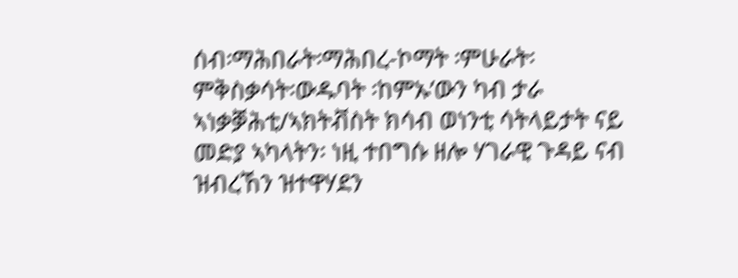ሰብ፡ማሕበራት፡ማሕበረ-ኮማት ፡ምሁራት፡ምቅስቃሳት፡ውዱባት ፡ከምኡ’ውን ካብ ታራ ኣነቃቓሕቲ/ኣክትቭስት ክሳብ ወነንቲ ሳትላይታት ናይ መድያ ኣካላትን፡ ነዚ ተበግሱ ዘሎ ሃገራዊ ጉዳይ ናብ ዝብረኸን ዝተዋሃደን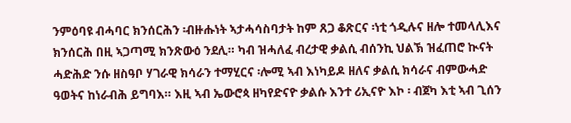ንምዕባዩ ብሓባር ክንሰርሕን ፡ብዙሑነት ኣታሓሳስባታት ከም ጸጋ ቆጽርና ፡ነቲ ጎዲሉና ዘሎ ተመላሊእና ክንሰርሕ በዚ ኣጋጣሚ ክንጽውዕ ንደሊ። ካብ ዝሓለፈ ብረታዊ ቃልሲ ብሰንኪ ህልኽ ዝፈጠሮ ኲናት ሓድሕድ ንሱ ዘስዓቦ ሃገራዊ ክሳራን ተማሂርና ፡ሎሚ ኣብ እነካይዶ ዘለና ቃልሲ ክሳራና ብምውሓድ ዓወትና ከነራብሕ ይግባእ። እዚ ኣብ ኤውሮጳ ዘካየድናዮ ቃልሱ እንተ ሪኢናዮ እኮ ፡ ብጀካ እቲ ኣብ ጊሰን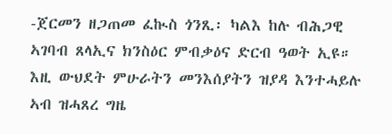-ጀርመን ዘጋጠመ ፈኲስ ጎንጺ፡ ካልእ ከሉ ብሕጋዊ ኣገባብ ጸላኢና ክንስዕር ምብቃዕና ድርብ ዓወት ኢዩ። እዚ ውህደት ምሁራትን መንእሰያትን ዝያዳ እንተሓይሉ ኣብ ዝሓጸረ ግዜ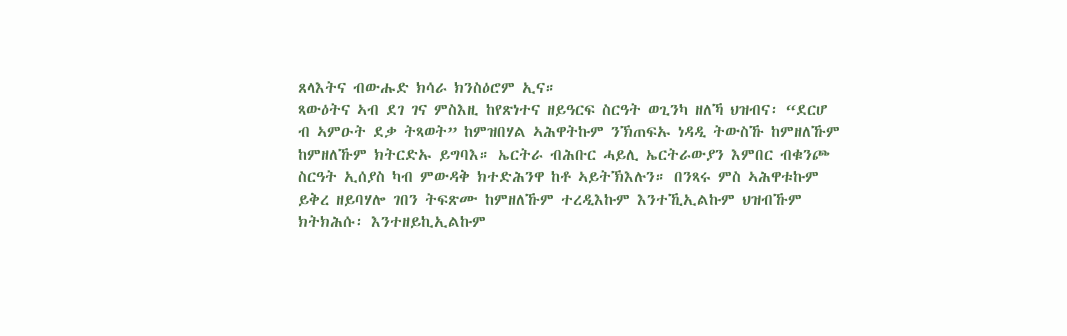ጸላእትና ብውሑድ ክሳራ ክንስዕሮም ኢና።
ጻውዕትና ኣብ ደገ ገና ምስእዚ ከየጽነተና ዘይዓርፍ ስርዓት ወጊንካ ዘለኻ ህዝብና፡ “ደርሆ ብ ኣምዑት ደቃ ትጻወት” ከምዝበሃል ኣሕዋትኩም ንኽጠፍኡ ነዳዲ ትውስኹ ከምዘለኹም ከምዘለኹም ክትርድኡ ይግባእ። ኤርትራ ብሕቡር ሓይሊ ኤርትራውያን እምበር ብቁንጮ ስርዓት ኢሰያስ ካብ ምውዳቅ ክተድሕንዋ ከቶ ኣይትኽእሉን። በንጻሩ ምስ ኣሕዋቱኩም ይቅረ ዘይባሃሎ ገበን ትፍጽሙ ከምዘለኹም ተረዲእኩም እንተኺኢልኩም ህዝብኹም ክትክሕሱ፡ እንተዘይኪኢልኩም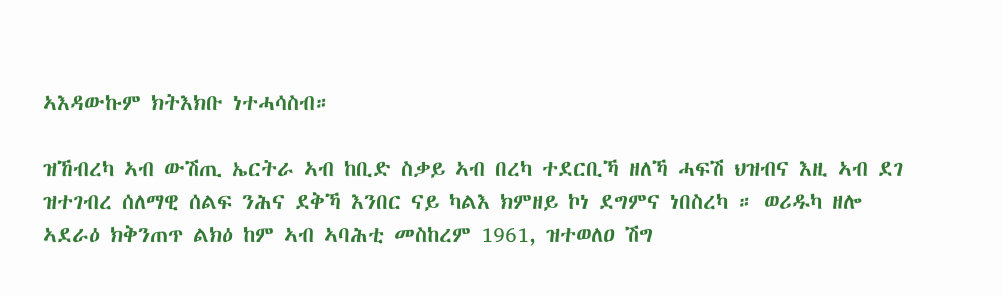ኣእዳውኩም ክትእክቡ ነተሓሳስብ።

ዝኸብረካ ኣብ ውሽጢ ኤርትራ ኣብ ከቢድ ስቃይ ኣብ በረካ ተደርቢኻ ዘለኻ ሓፍሽ ህዝብና እዚ ኣብ ደገ ዝተገብረ ሰለማዊ ሰልፍ ንሕና ደቅኻ እንበር ናይ ካልእ ክምዘይ ኮነ ደግምና ነበስረካ ። ወሪዱካ ዘሎ ኣደራዕ ክቅንጠጥ ልክዕ ከም ኣብ ኣባሕቲ መስከረም 1961, ዝተወለዐ ሽግ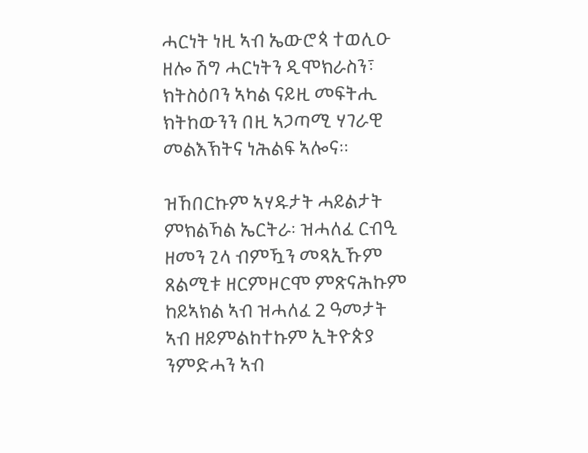ሓርነት ነዚ ኣብ ኤውሮጳ ተወሊዑ ዘሎ ሽግ ሓርነትን ዲሞክራስን፣ ክትስዕቦን ኣካል ናይዚ መፍትሒ ክትከውንን በዚ ኣጋጣሚ ሃገራዊ መልእኽትና ነሕልፍ ኣሎና።

ዝኸበርኩም ኣሃዱታት ሓይልታት ምክልኻል ኤርትራ፡ ዝሓለፈ ርብዒ ዘመን ጊላ ብምዃን መጻኢኹም ጸልሚቱ ዘርምዞርሞ ምጽናሕኩም ከይኣክል ኣብ ዝሓለፈ 2 ዓመታት ኣብ ዘይምልከተኩም ኢትዮጵያ ንምድሓን ኣብ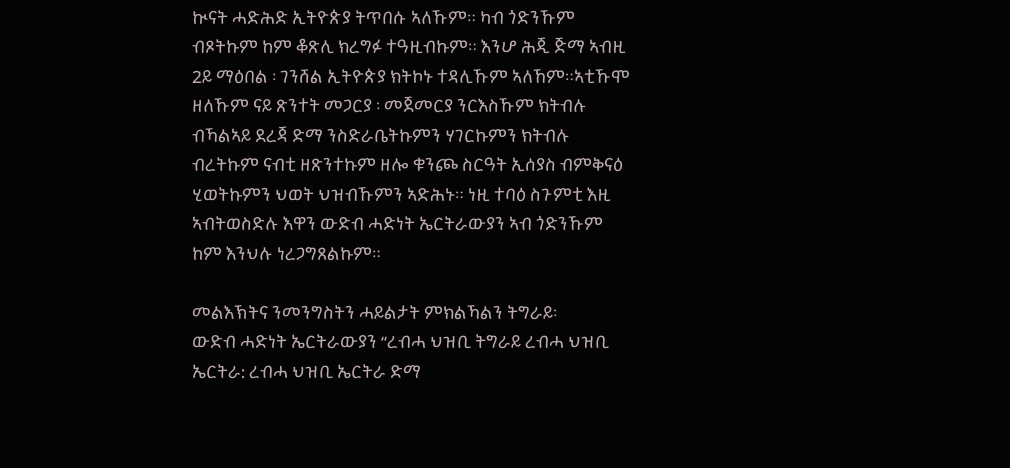ኲናት ሓድሕድ ኢትዮጵያ ትጥበሱ ኣለኹም። ካብ ጎድንኹም ብጾትኩም ከም ቆጽሊ ክረግፉ ተዓዚብኩም። እንሆ ሕጂ ጅማ ኣብዚ 2ይ ማዕበል ፡ ገንሸል ኢትዮጵያ ክትኮኑ ተዳሊኹም ኣለኸም።ኣቲኹሞ ዘለኹም ናይ ጽንተት መጋርያ ፡ መጀመርያ ንርእስኹም ክትብሉ ብኻልኣይ ደረጃ ድማ ንስድራቤትኩምን ሃገርኩምን ክትብሉ ብረትኩም ናብቲ ዘጽንተኩም ዘሎ ቁንጮ ስርዓት ኢሰያስ ብምቅናዕ ሂወትኩምን ህወት ህዝብኹምን ኣድሕኑ። ነዚ ተባዕ ስጉምቲ እዚ ኣብትወስድሉ እዋን ውድብ ሓድነት ኤርትራውያን ኣብ ጎድንኹም ከም እንህሉ ነረጋግጸልኩም።

መልእኽትና ንመንግስትን ሓይልታት ምክልኻልን ትግራይ፡
ውድብ ሓድነት ኤርትራውያን “ረብሓ ህዝቢ ትግራይ ረብሓ ህዝቢ ኤርትራ: ረብሓ ህዝቢ ኤርትራ ድማ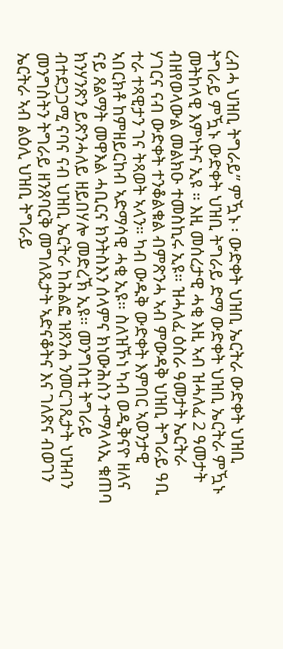ረብሓ ህዝቢ ትግራይ” ምዃኑ ፡ ውድቀት ህዝቢ ኤርትራ ውድቀት ህዝቢ ትግራይ ምዃኑ ውድቀት ህዝቢ ትግራይ ድማ ውድቀት ህዝቢ ኤርትራ ምዃኑ መትከላዊ እምነትና ኢዩ ። እዚ መሰረታዊ ሓቂ እዚ ኣብ ዝሓለፈ 2 ዓመታት ብዘየወላውል መልክዑ ተመስኪሩ ኢዩ። ዝሓለፈ ዕስራ ዓመታት ኤርትራ ሃገርና ናብ ውድቀት ተንቆልቁል ብምጽንሓ ኣብ ምውዳቅ ህዝቢ ትግራይ ዓቢ ተራ ተጻዊታን ገና ትጻወት ኣላን። ካብ ውዱቅ ውድቀት እምበር ኣወንታዊ ኣበርክቶ ከምዘይርከብ ኣድማሳዊ ሓቂ ኢዩ። ስለዝኾነ ካብ ወዲቅናዮ ዘለና ናይ ጸልማት መዋእል ሓቢርና ክንትስእን ሰላምና ክነውሕስን ተማላላኢ ቁጠባ ክንሃንጽን ይጽንሓለይ ዘይበሃሎ መድረኽ ኢዩ። መንግስቲ ትግራይ ብተደጋጋሚ ናባና ናብ ህዝቢ ኤርትራ ከሕልፎ ዝጸንሐ ንመርገጺታት ህዝብን መንግስትን ትግራይ ዘንጸባርቅ መግለጺታት ኣድናቆትና እና ገለጽና ብወገን ኤርትራ ኣብ ልዕሊ ህዝቢ ትግራይ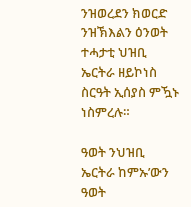ንዝወረደን ክወርድ ንዝኽእልን ዕንወት ተሓታቲ ህዝቢ ኤርትራ ዘይኮነስ ስርዓት ኢሰያስ ምዃኑ ነስምረሉ።

ዓወት ንህዝቢ ኤርትራ ከምኡ’ውን ዓወት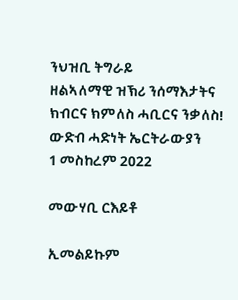ንህዝቢ ትግራይ
ዘልኣለማዊ ዝኽሪ ንሰማእታትና
ክብርና ክምለስ ሓቢርና ንቃለስ!
ውድብ ሓድነት ኤርትራውያን
1 መስከረም 2022

መውሃቢ ርእይቶ

ኢመልይኩም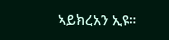ኣይክረአን ኢዩ።